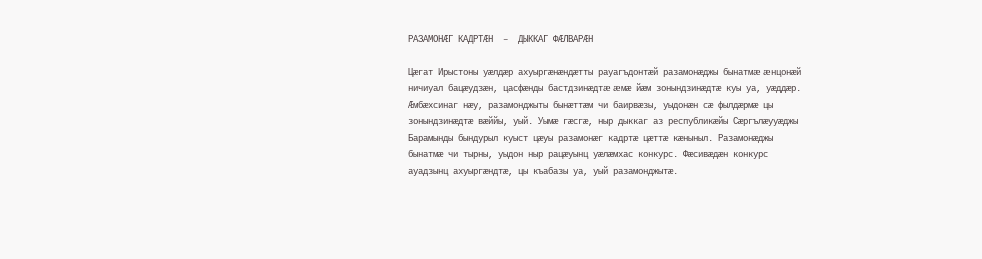РАЗАМОНÆГ КАДРТÆН  –  ДЫККАГ ФÆЛВАРÆН

Цæгат Ирыстоны уæлдæр ахуыргæнæндæтты рауагъдонтæй разамонæджы бынатмæ æнцонæй ничиуал бацæудзæн, цасфæнды бастдзинæдтæ æмæ йæм зонындзинæдтæ куы уа, уæддæр. Æмбæхсинаг нæу, разамонджыты бынæттæм чи баирвæзы, уыдонæн сæ фылдæрмæ цы зонындзинæдтæ вæййы, уый. Уымæ гæсгæ, ныр дыккаг аз республикæйы Сæргълæууæджы Барамынды бындурыл куыст цæуы разамонæг кадртæ цæттæ кæныныл. Разамонæджы бынатмæ чи тырны, уыдон ныр рацæуынц уæлæмхас конкурс. Фæсивæдæн конкурс ауадзынц ахуыргæндтæ, цы къабазы уа, уый разамонджытæ.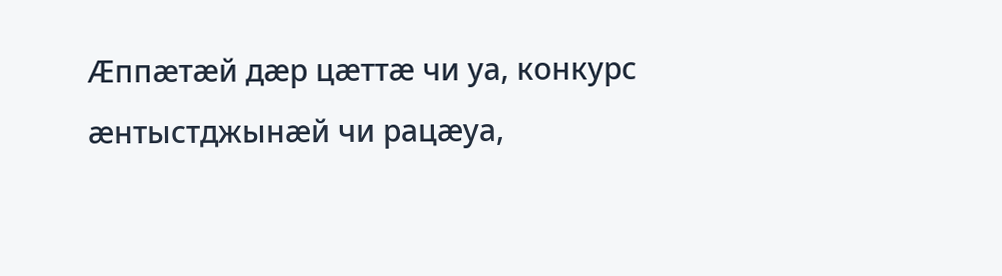Æппæтæй дæр цæттæ чи уа, конкурс æнтыстджынæй чи рацæуа,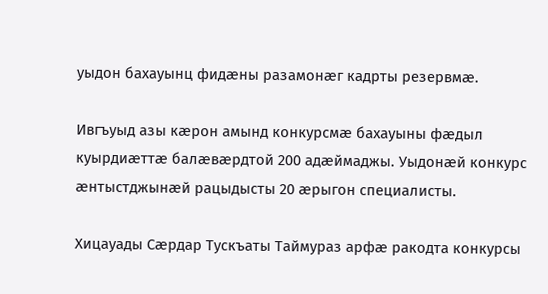уыдон бахауынц фидæны разамонæг кадрты резервмæ.

Ивгъуыд азы кæрон амынд конкурсмæ бахауыны фæдыл куырдиæттæ балæвæрдтой 200 адæймаджы. Уыдонæй конкурс æнтыстджынæй рацыдысты 20 æрыгон специалисты.

Хицауады Сæрдар Тускъаты Таймураз арфæ ракодта конкурсы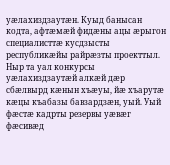уæлахиздзаутæн. Куыд банысан кодта, афтæмæй фидæны ацы æрыгон специалисттæ кусдзысты республикæйы райрæзты проекттыл. Ныр та уал конкурсы уæлахиздзаутæй алкæй дæр сбæлвырд кæнын хъæуы, йæ хъарутæ кæцы къабазы бавзардзæн, уый. Уый фæстæ кадрты резервы уæвæг фæсивæд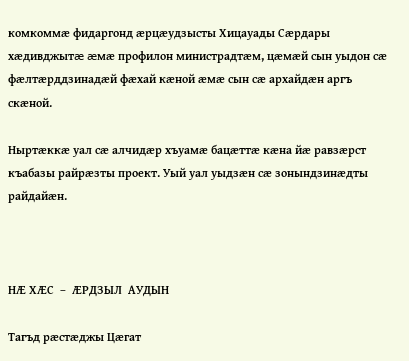комкоммæ фидаргонд æрцæудзысты Хицауады Сæрдары хæдивджытæ æмæ профилон министрадтæм, цæмæй сын уыдон сæ фæлтæрддзинадæй фæхай кæной æмæ сын сæ архайдæн аргъ скæной.

Ныртæккæ уал сæ алчидæр хъуамæ бацæттæ кæна йæ равзæрст къабазы райрæзты проект. Уый уал уыдзæн сæ зонындзинæдты райдайæн.



НÆ ХÆС  –  ÆРДЗЫЛ  АУДЫН

Тагъд рæстæджы Цæгат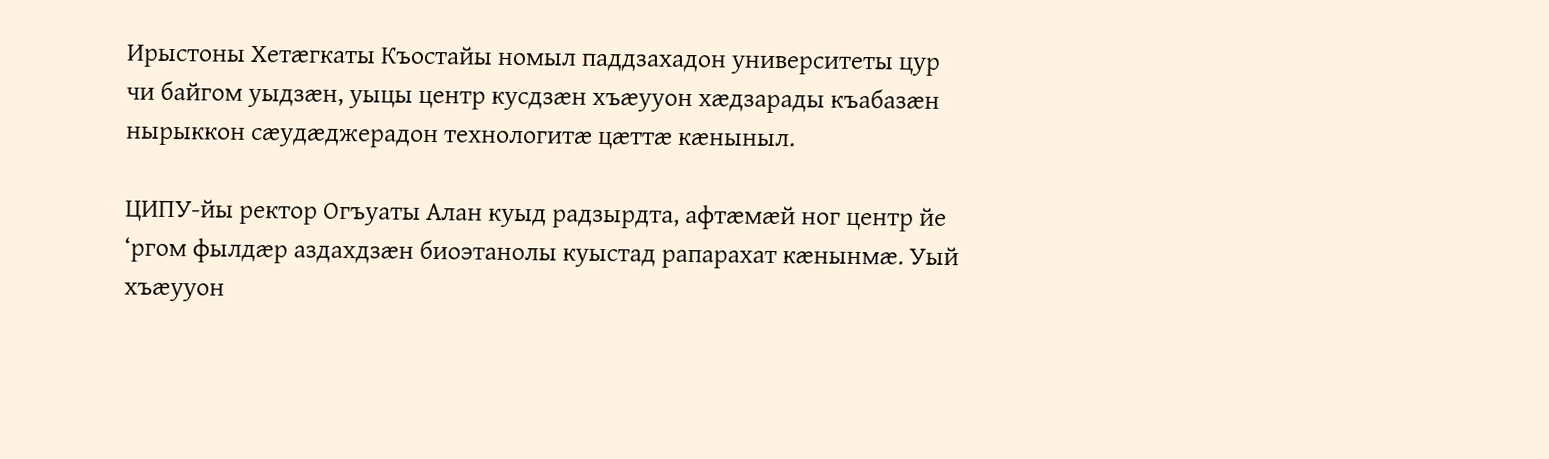Ирыстоны Хетæгкаты Къостайы номыл паддзахадон университеты цур чи байгом уыдзæн, уыцы центр кусдзæн хъæууон хæдзарады къабазæн нырыккон сæудæджерадон технологитæ цæттæ кæныныл.

ЦИПУ-йы ректор Огъуаты Алан куыд радзырдта, афтæмæй ног центр йе ‘ргом фылдæр аздахдзæн биоэтанолы куыстад рапарахат кæнынмæ. Уый хъæууон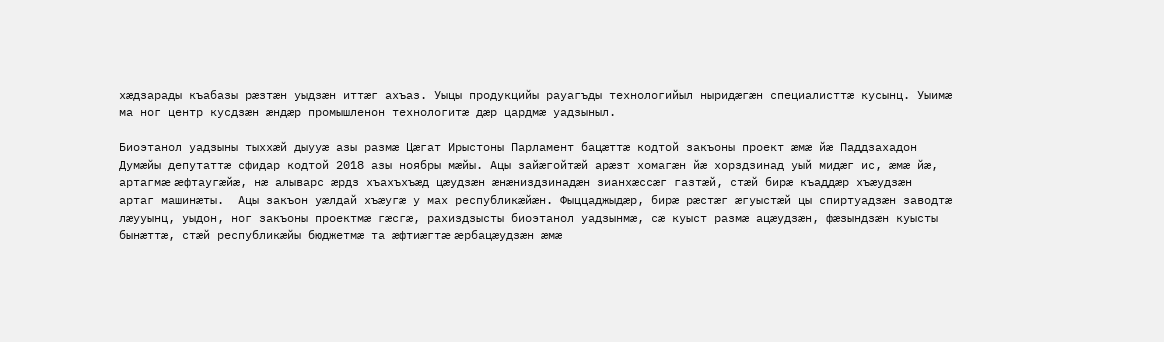хæдзарады къабазы рæзтæн уыдзæн иттæг ахъаз. Уыцы продукцийы рауагъды технологийыл ныридæгæн специалисттæ кусынц. Уыимæ ма ног центр кусдзæн æндæр промышленон технологитæ дæр цардмæ уадзыныл.

Биоэтанол уадзыны тыххæй дыууæ азы размæ Цæгат Ирыстоны Парламент бацæттæ кодтой закъоны проект æмæ йæ Паддзахадон Думæйы депутаттæ сфидар кодтой 2018 азы ноябры мæйы. Ацы зайæгойтæй арæзт хомагæн йæ хорздзинад уый мидæг ис, æмæ йæ, артагмæ æфтаугæйæ, нæ алыварс æрдз хъахъхъæд цæудзæн æнæниздзинадæн зианхæссæг газтæй, стæй бирæ къаддæр хъæудзæн артаг машинæты.  Ацы закъон уæлдай хъæугæ у мах республикæйæн. Фыццаджыдæр, бирæ рæстæг æгуыстæй цы спиртуадзæн заводтæ лæууынц, уыдон, ног закъоны проектмæ гæсгæ, рахиздзысты биоэтанол уадзынмæ, сæ куыст размæ ацæудзæн, фæзындзæн куысты бынæттæ, стæй республикæйы бюджетмæ та æфтиæгтæ æрбацæудзæн æмæ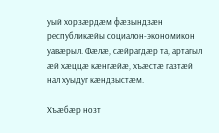уый хорзæрдæм фæзындзæн республикæйы социалон-экономикон уавæрыл. Фæлæ, сæйрагдæр та, артагыл æй хæццæ кæнгæйæ, хъæстæ газтæй нал хуыдуг кæндзыстæм.

Хъæбæр нозт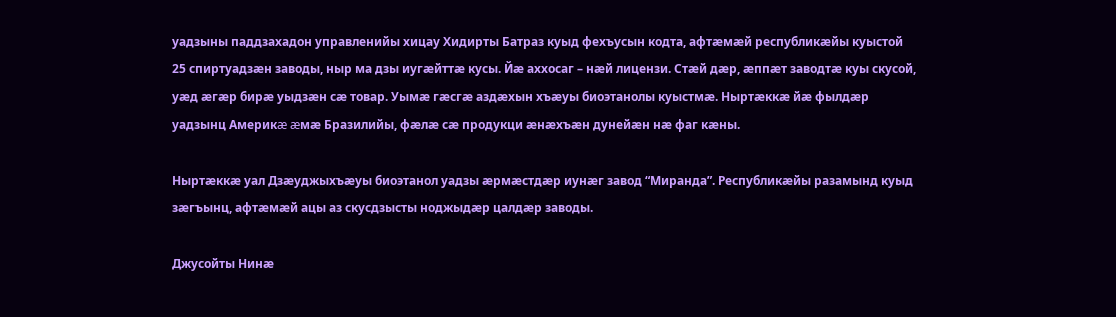уадзыны паддзахадон управленийы хицау Хидирты Батраз куыд фехъусын кодта, афтæмæй республикæйы куыстой 25 спиртуадзæн заводы, ныр ма дзы иугæйттæ кусы. Йæ аххосаг – нæй лицензи. Стæй дæр, æппæт заводтæ куы скусой, уæд æгæр бирæ уыдзæн сæ товар. Уымæ гæсгæ аздæхын хъæуы биоэтанолы куыстмæ. Ныртæккæ йæ фылдæр уадзынц Америкæ æмæ Бразилийы, фæлæ сæ продукци æнæхъæн дунейæн нæ фаг кæны.

Ныртæккæ уал Дзæуджыхъæуы биоэтанол уадзы æрмæстдæр иунæг завод “Миранда”. Республикæйы разамынд куыд зæгъынц, афтæмæй ацы аз скусдзысты ноджыдæр цалдæр заводы.

Джусойты Нинæ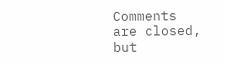Comments are closed, but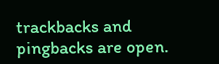trackbacks and pingbacks are open.